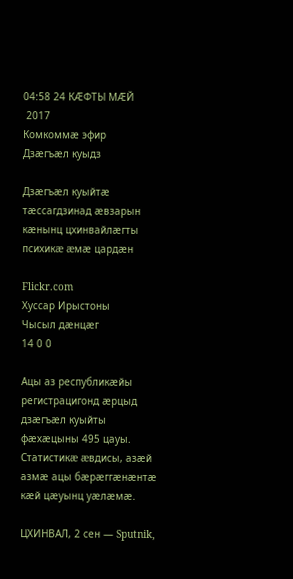04:58 24 КÆФТЫ МÆЙ
 2017
Комкоммӕ эфир
Дзæгъæл куыдз

Дзæгъæл куыйтæ тæссагдзинад æвзарын кæнынц цхинвайлæгты психикæ æмæ цардæн

Flickr.com
Хуссар Ирыстоны
Чысыл дӕнцӕг
14 0 0

Ацы аз республикæйы регистрацигонд æрцыд дзæгъæл куыйты фæхæцыны 495 цауы. Статистикæ æвдисы, азæй азмæ ацы бæрæггæнæнтæ кæй цæуынц уæлæмæ.

ЦХИНВАЛ, 2 сен — Sputnik,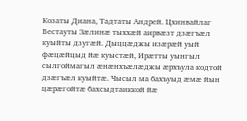Козаты Диана, Тадтаты Андрей. Цхинвайлаг Бестауты Зӕлинӕ тыххæй аирвæзт дзæгъæл куыйты дзугæй. Дыццæджы изæрæй уый фæцæйцыд йæ куыстæй, Ирæтты уынгыл сылгоймагыл æнæнхъæлæджы æрхъула кодтой дзæгъæл куыйтæ. Чысыл ма бахъуыд æмæ йын цæрæгойтæ бахсыдтаиккой йӕ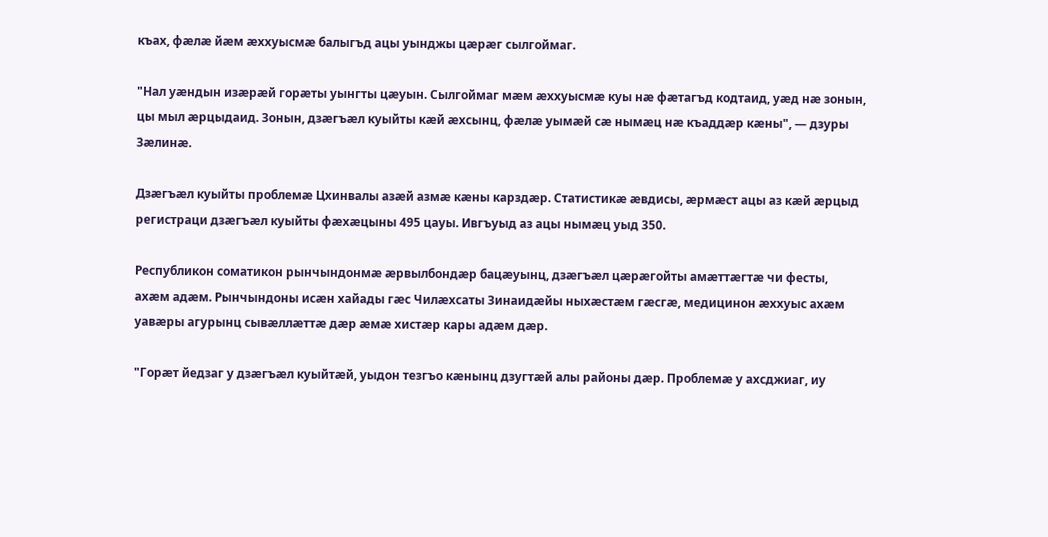къах, фæлæ йæм æххуысмæ балыгъд ацы уынджы цæрæг сылгоймаг.

"Нал уæндын изæрæй горæты уынгты цæуын. Сылгоймаг мæм æххуысмæ куы нæ фæтагъд кодтаид, уæд нæ зонын, цы мыл æрцыдаид. Зонын, дзæгъæл куыйты кæй æхсынц, фæлæ уымæй сæ нымæц нæ къаддæр кæны", — дзуры Зӕлинæ.

Дзæгъæл куыйты проблемæ Цхинвалы азæй азмæ кæны карздæр. Статистикæ æвдисы, æрмæст ацы аз кæй æрцыд регистраци дзæгъæл куыйты фæхæцыны 495 цауы. Ивгъуыд аз ацы нымæц уыд 350.

Республикон соматикон рынчындонмæ æрвылбондæр бацæуынц, дзæгъæл цæрæгойты амæттæгтæ чи фесты, ахæм адæм. Рынчындоны исæн хайады гæс Чилæхсаты Зинаидæйы ныхæстæм гæсгæ, медицинон æххуыс ахæм уавæры агурынц сывæллæттæ дæр æмæ хистæр кары адæм дæр.

"Горæт йедзаг у дзæгъæл куыйтæй, уыдон тезгъо кæнынц дзугтæй алы районы дæр. Проблемæ у ахсджиаг, иу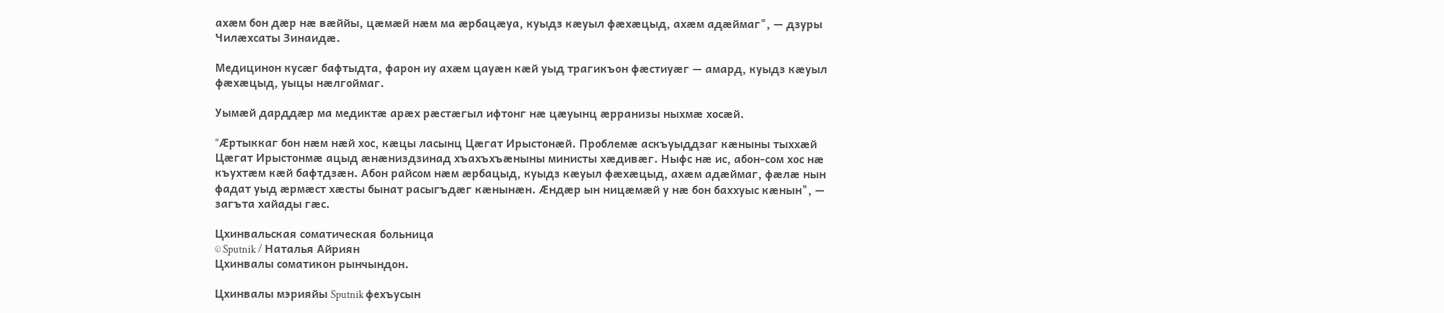ахæм бон дæр нæ вæййы, цæмæй нæм ма æрбацæуа, куыдз кæуыл фæхæцыд, ахæм адæймаг", — дзуры Чилæхсаты Зинаидæ.

Медицинон кусæг бафтыдта, фарон иу ахæм цауæн кӕй уыд трагикъон фæстиуæг — амард, куыдз кæуыл фæхæцыд, уыцы нӕлгоймаг.

Уымæй дарддæр ма медиктæ арæх рæстæгыл ифтонг нæ цæуынц æрранизы ныхмæ хосæй.

"Æртыккаг бон нæм нæй хос, кæцы ласынц Цæгат Ирыстонæй. Проблемæ аскъуыддзаг кæныны тыххæй Цæгат Ирыстонмæ ацыд æнæниздзинад хъахъхъæныны министы хæдивæг. Ныфс нæ ис, абон-сом хос нæ къухтæм кæй бафтдзæн. Абон райсом нæм æрбацыд, куыдз кæуыл фæхæцыд, ахæм адæймаг, фæлæ нын фадат уыд æрмæст хæсты бынат расыгъдæг кæнынӕн. Æндæр ын ницæмæй у нæ бон баххуыс кæнын", — загъта хайады гæс.

Цхинвальская соматическая больница
© Sputnik / Наталья Айриян
Цхинвалы соматикон рынчындон.

Цхинвалы мэрияйы Sputnik фехъусын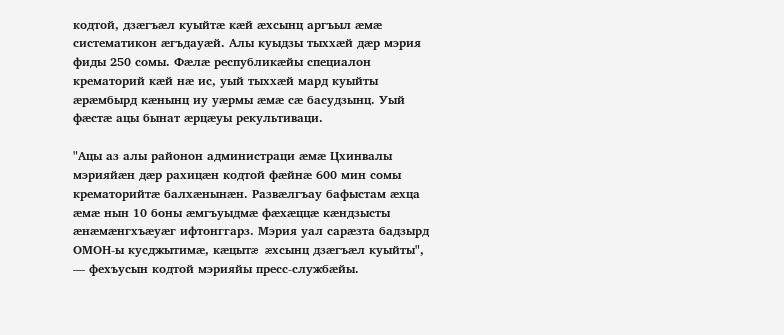кодтой, дзæгъæл куыйтæ кæй æхсынц аргъыл æмæ систематикон æгъдауæй. Алы куыдзы тыххæй дæр мэрия фиды 250 сомы. Фæлæ республикæйы специалон крематорий кæй нæ ис, уый тыххæй мард куыйты æрæмбырд кæнынц иу уæрмы æмæ сæ басудзынц. Уый фæстæ ацы бынат æрцæуы рекультиваци.

"Ацы аз алы районон администраци æмæ Цхинвалы мэрияйæн дæр рахицæн кодтой фæйнæ 600 мин сомы крематорийтæ балхæнынæн. Развӕлгъау бафыстам æхца æмæ нын 10 боны æмгъуыдмæ фæхæццæ кæндзысты æнæмæнгхъæуæг ифтонггарз. Мэрия уал сарæзта бадзырд ОМОН-ы кусджытимæ, кæцытæ æхсынц дзæгъæл куыйты", — фехъусын кодтой мэрияйы пресс-службæйы.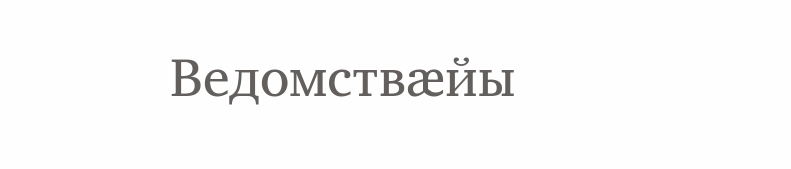Ведомствӕйы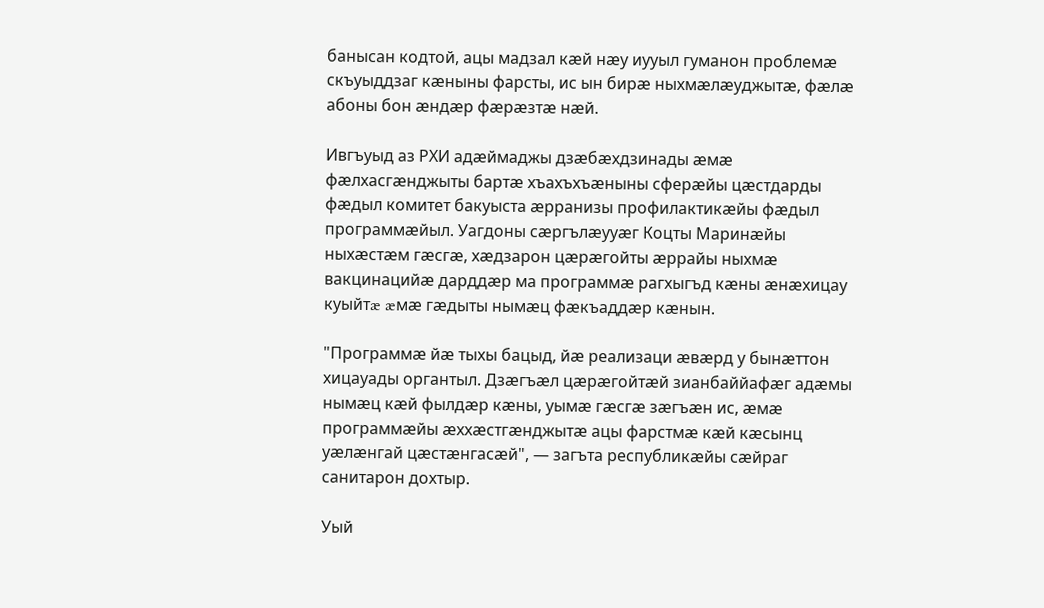банысан кодтой, ацы мадзал кæй нæу иууыл гуманон проблемæ скъуыддзаг кæныны фарсты, ис ын бирæ ныхмæлæуджытæ, фæлæ абоны бон æндæр фæрæзтæ нæй.

Ивгъуыд аз РХИ адæймаджы дзæбæхдзинады æмæ фæлхасгæнджыты бартæ хъахъхъæныны сферæйы цæстдарды фæдыл комитет бакуыста æрранизы профилактикæйы фæдыл программæйыл. Уагдоны сæргълæууæг Коцты Маринæйы ныхæстæм гæсгæ, хæдзарон цæрæгойты æррайы ныхмæ вакцинацийæ дарддæр ма программӕ рагхыгъд кæны æнæхицау куыйтæ æмæ гæдыты нымæц фæкъаддæр кæнын.

"Программæ йæ тыхы бацыд, йæ реализаци æвæрд у бынæттон хицауады органтыл. Дзæгъæл цæрæгойтæй зианбаййафæг адæмы нымæц кæй фылдæр кæны, уымæ гæсгӕ зæгъæн ис, æмæ программæйы æххæстгæнджытæ ацы фарстмӕ кæй кæсынц уæлæнгай цæстæнгасæй", — загъта республикæйы сæйраг санитарон дохтыр.

Уый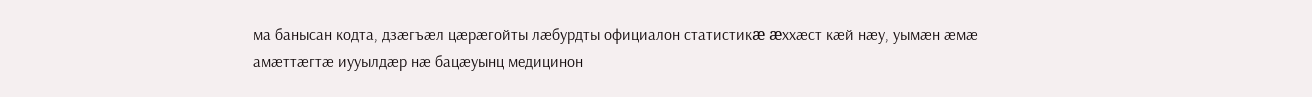ма банысан кодта, дзæгъæл цæрæгойты лæбурдты официалон статистикæ æххæст кæй нæу, уымæн æмæ амæттæгтæ иууылдæр нæ бацæуынц медицинон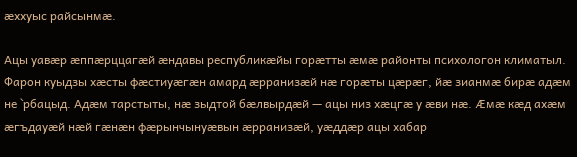æххуыс райсынмæ.

Ацы уавæр æппæрццагæй æндавы республикæйы горæтты æмæ районты психологон климатыл. Фарон куыдзы хæсты фæстиуæгæн амард æрранизæй нæ горæты цæрæг, йæ зианмæ бирæ адæм не `рбацыд. Адæм тарстыты, нæ зыдтой бæлвырдӕй — ацы низ хæцгæ у æви нæ. Æмæ кæд ахæм æгъдауæй нæй гæнæн фæрынчынуæвын æрранизæй, уæддæр ацы хабар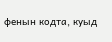фенын кодта, куыд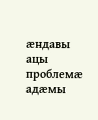æндавы ацы проблемæ адæмы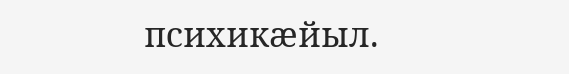психикæйыл.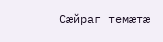Сӕйраг темӕтӕ